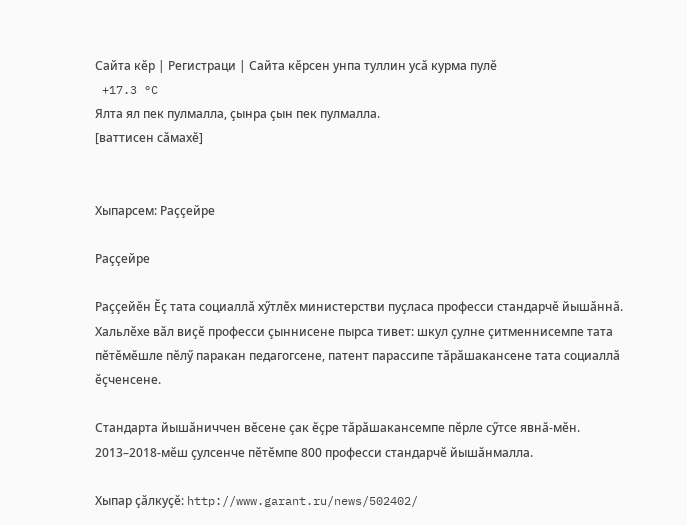Сайта кӗр | Регистраци | Сайта кӗрсен унпа туллин усӑ курма пулӗ
 +17.3 °C
Ялта ял пек пулмалла, ҫынра ҫын пек пулмалла.
[ваттисен сӑмахӗ]


Хыпарсем: Раҫҫейре

Раҫҫейре

Раҫҫейӗн Ӗҫ тата социаллӑ хӳтлӗх министерстви пуҫласа професси стандарчӗ йышӑннӑ. Хальлӗхе вӑл виҫӗ професси ҫыннисене пырса тивет: шкул ҫулне ҫитменнисемпе тата пӗтӗмӗшле пӗлӳ паракан педагогсене, патент парассипе тӑрӑшакансене тата социаллӑ ӗҫченсене.

Стандарта йышӑниччен вӗсене ҫак ӗҫре тӑрӑшакансемпе пӗрле сӳтсе явнӑ-мӗн. 2013–2018-мӗш ҫулсенче пӗтӗмпе 800 професси стандарчӗ йышӑнмалла.

Хыпар ҫӑлкуҫӗ: http://www.garant.ru/news/502402/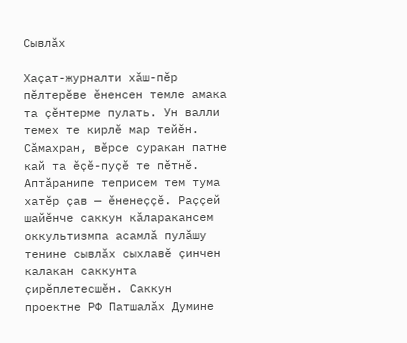Сывлӑх

Хаҫат-журналти хӑш-пӗр пӗлтерӗве ӗненсен темле амака та ҫӗнтерме пулать. Ун валли темех те кирлӗ мар тейӗн. Сӑмахран, вӗрсе суракан патне кай та ӗҫӗ-пуҫӗ те пӗтнӗ. Аптӑранипе теприсем тем тума хатӗр ҫав — ӗненеҫҫӗ. Раҫҫей шайӗнче саккун кӑларакансем оккультизмпа асамлӑ пулӑшу тенине сывлӑх сыхлавӗ ҫинчен калакан саккунта ҫирӗплетесшӗн. Саккун проектне РФ Патшалӑх Думине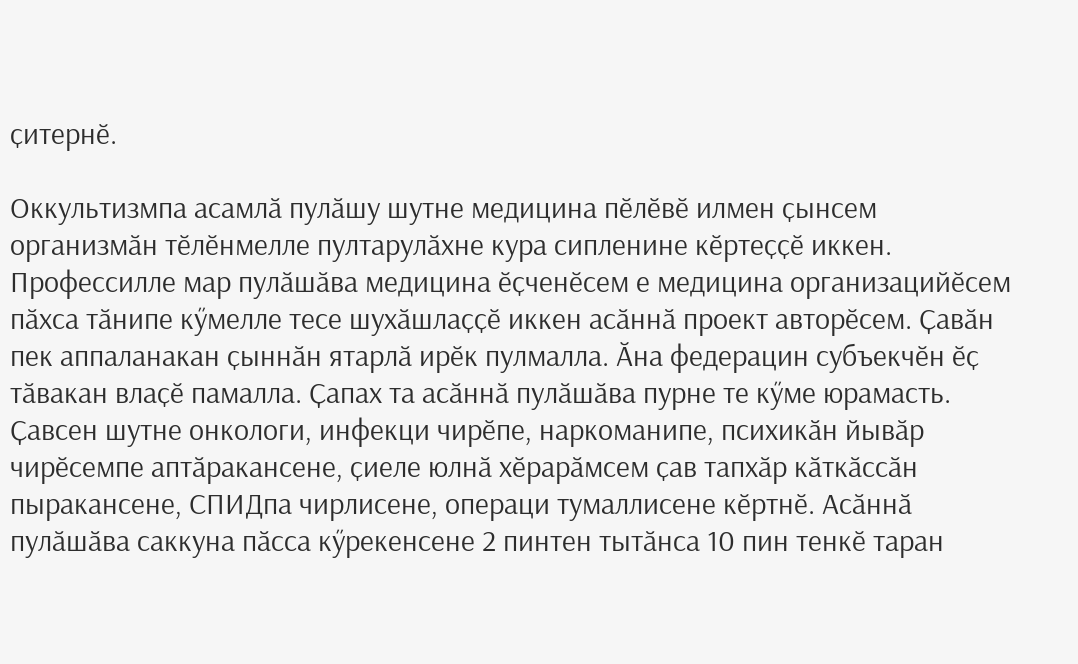ҫитернӗ.

Оккультизмпа асамлӑ пулӑшу шутне медицина пӗлӗвӗ илмен ҫынсем организмӑн тӗлӗнмелле пултарулӑхне кура сипленине кӗртеҫҫӗ иккен. Профессилле мар пулӑшӑва медицина ӗҫченӗсем е медицина организацийӗсем пӑхса тӑнипе кӳмелле тесе шухӑшлаҫҫӗ иккен асӑннӑ проект авторӗсем. Ҫавӑн пек аппаланакан ҫыннӑн ятарлӑ ирӗк пулмалла. Ӑна федерацин субъекчӗн ӗҫ тӑвакан влаҫӗ памалла. Ҫапах та асӑннӑ пулӑшӑва пурне те кӳме юрамасть. Ҫавсен шутне онкологи, инфекци чирӗпе, наркоманипе, психикӑн йывӑр чирӗсемпе аптӑракансене, ҫиеле юлнӑ хӗрарӑмсем ҫав тапхӑр кӑткӑссӑн пыракансене, СПИДпа чирлисене, операци тумаллисене кӗртнӗ. Асӑннӑ пулӑшӑва саккуна пӑсса кӳрекенсене 2 пинтен тытӑнса 10 пин тенкӗ таран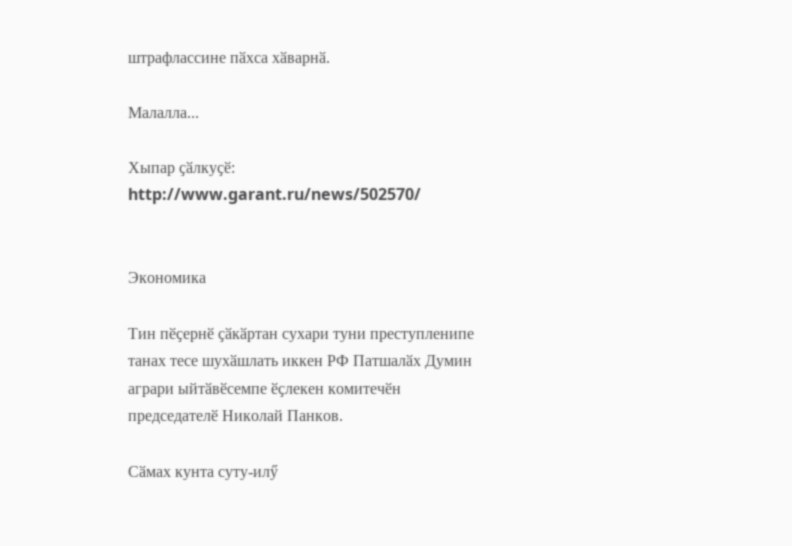штрафлассине пӑхса хӑварнӑ.

Малалла...

Хыпар ҫӑлкуҫӗ: http://www.garant.ru/news/502570/


Экономика

Тин пӗҫернӗ ҫӑкӑртан сухари туни преступленипе танах тесе шухӑшлать иккен РФ Патшалӑх Думин аграри ыйтӑвӗсемпе ӗҫлекен комитечӗн председателӗ Николай Панков.

Сӑмах кунта суту-илӳ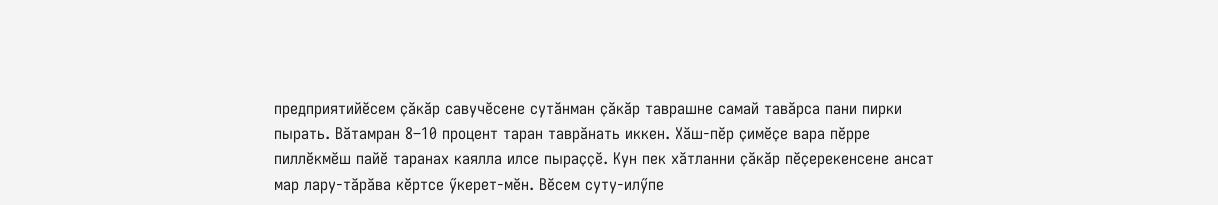предприятийӗсем ҫӑкӑр савучӗсене сутӑнман ҫӑкӑр таврашне самай тавӑрса пани пирки пырать. Вӑтамран 8–10 процент таран таврӑнать иккен. Хӑш-пӗр ҫимӗҫе вара пӗрре пиллӗкмӗш пайӗ таранах каялла илсе пыраҫҫӗ. Кун пек хӑтланни ҫӑкӑр пӗҫерекенсене ансат мар лару-тӑрӑва кӗртсе ӳкерет-мӗн. Вӗсем суту-илӳпе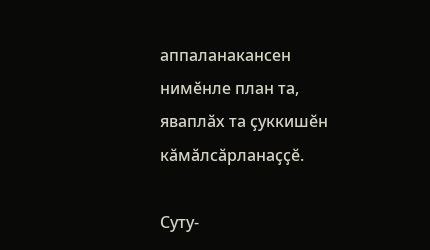аппаланакансен нимӗнле план та, яваплӑх та ҫуккишӗн кӑмӑлсӑрланаҫҫӗ.

Суту-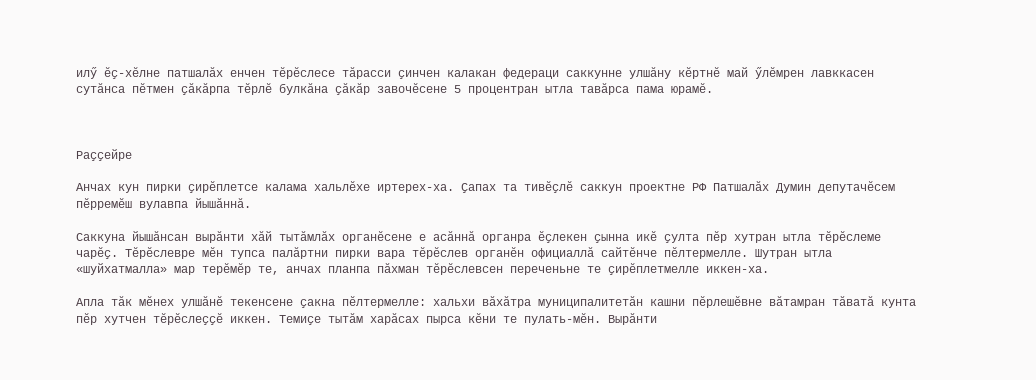илӳ ӗҫ-хӗлне патшалӑх енчен тӗрӗслесе тӑрасси ҫинчен калакан федераци саккунне улшӑну кӗртнӗ май ӳлӗмрен лавккасен сутӑнса пӗтмен ҫӑкӑрпа тӗрлӗ булкӑна ҫӑкӑр завочӗсене 5 процентран ытла тавӑрса пама юрамӗ.



Раҫҫейре

Анчах кун пирки ҫирӗплетсе калама хальлӗхе иртерех-ха. Ҫапах та тивӗҫлӗ саккун проектне РФ Патшалӑх Думин депутачӗсем пӗрремӗш вулавпа йышӑннӑ.

Саккуна йышӑнсан вырӑнти хӑй тытӑмлӑх органӗсене е асӑннӑ органра ӗҫлекен ҫынна икӗ ҫулта пӗр хутран ытла тӗрӗслеме чарӗҫ. Тӗрӗслевре мӗн тупса палӑртни пирки вара тӗрӗслев органӗн официаллӑ сайтӗнче пӗлтермелле. Шутран ытла «шуйхатмалла» мар терӗмӗр те, анчах планпа пӑхман тӗрӗслевсен переченьне те ҫирӗплетмелле иккен-ха.

Апла тӑк мӗнех улшӑнӗ текенсене ҫакна пӗлтермелле: хальхи вӑхӑтра муниципалитетӑн кашни пӗрлешӗвне вӑтамран тӑватӑ кунта пӗр хутчен тӗрӗслеҫҫӗ иккен. Темиҫе тытӑм харӑсах пырса кӗни те пулать-мӗн. Вырӑнти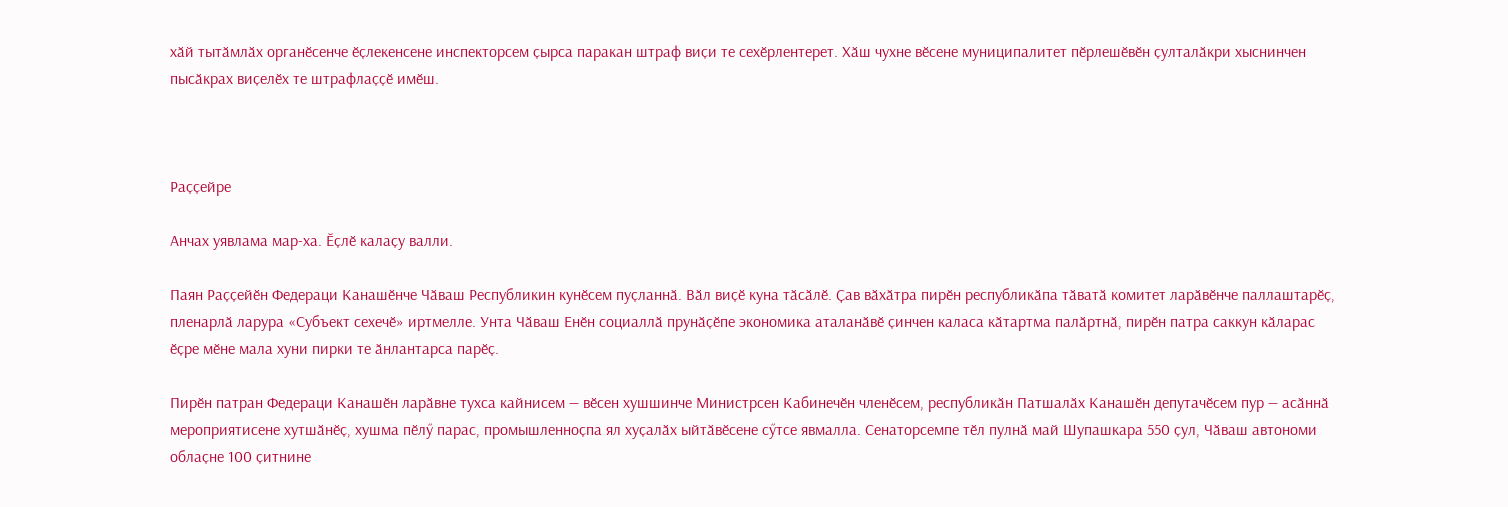хӑй тытӑмлӑх органӗсенче ӗҫлекенсене инспекторсем ҫырса паракан штраф виҫи те сехӗрлентерет. Хӑш чухне вӗсене муниципалитет пӗрлешӗвӗн ҫулталӑкри хыснинчен пысӑкрах виҫелӗх те штрафлаҫҫӗ имӗш.



Раҫҫейре

Анчах уявлама мар-ха. Ӗҫлӗ калаҫу валли.

Паян Раҫҫейӗн Федераци Канашӗнче Чӑваш Республикин кунӗсем пуҫланнӑ. Вӑл виҫӗ куна тӑсӑлӗ. Ҫав вӑхӑтра пирӗн республикӑпа тӑватӑ комитет ларӑвӗнче паллаштарӗҫ, пленарлӑ ларура «Субъект сехечӗ» иртмелле. Унта Чӑваш Енӗн социаллӑ прунӑҫӗпе экономика аталанӑвӗ ҫинчен каласа кӑтартма палӑртнӑ, пирӗн патра саккун кӑларас ӗҫре мӗне мала хуни пирки те ӑнлантарса парӗҫ.

Пирӗн патран Федераци Канашӗн ларӑвне тухса кайнисем — вӗсен хушшинче Министрсен Кабинечӗн членӗсем, республикӑн Патшалӑх Канашӗн депутачӗсем пур — асӑннӑ мероприятисене хутшӑнӗҫ, хушма пӗлӳ парас, промышленноҫпа ял хуҫалӑх ыйтӑвӗсене сӳтсе явмалла. Сенаторсемпе тӗл пулнӑ май Шупашкара 550 ҫул, Чӑваш автономи облаҫне 100 ҫитнине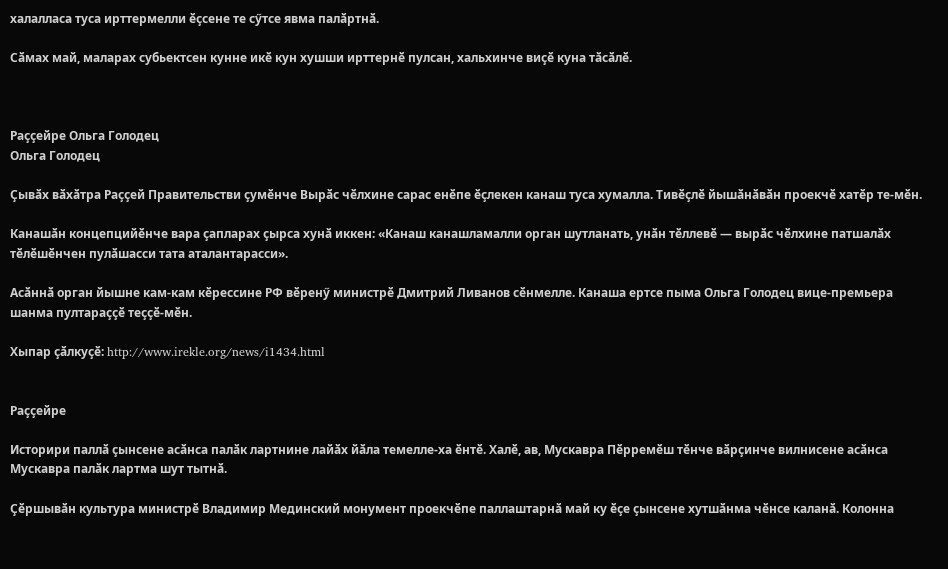халалласа туса ирттермелли ӗҫсене те сӳтсе явма палӑртнӑ.

Сӑмах май, маларах субьектсен кунне икӗ кун хушши ирттернӗ пулсан, хальхинче виҫӗ куна тӑсӑлӗ.



Раҫҫейре Ольга Голодец
Ольга Голодец

Ҫывӑх вӑхӑтра Раҫҫей Правительстви ҫумӗнче Вырӑс чӗлхине сарас енӗпе ӗҫлекен канаш туса хумалла. Тивӗҫлӗ йышӑнӑвӑн проекчӗ хатӗр те-мӗн.

Канашӑн концепцийӗнче вара ҫапларах ҫырса хунӑ иккен: «Канаш канашламалли орган шутланать, унӑн тӗллевӗ — вырӑс чӗлхине патшалӑх тӗлӗшӗнчен пулӑшасси тата аталантарасси».

Асӑннӑ орган йышне кам-кам кӗрессине РФ вӗренӳ министрӗ Дмитрий Ливанов сӗнмелле. Канаша ертсе пыма Ольга Голодец вице-премьера шанма пултараҫҫӗ теҫҫӗ-мӗн.

Хыпар ҫӑлкуҫӗ: http://www.irekle.org/news/i1434.html


Раҫҫейре

Историри паллӑ ҫынсене асӑнса палӑк лартнине лайӑх йӑла темелле-ха ӗнтӗ. Халӗ, ав, Мускавра Пӗрремӗш тӗнче вӑрҫинче вилнисене асӑнса Мускавра палӑк лартма шут тытнӑ.

Ҫӗршывӑн культура министрӗ Владимир Мединский монумент проекчӗпе паллаштарнӑ май ку ӗҫе ҫынсене хутшӑнма чӗнсе каланӑ. Колонна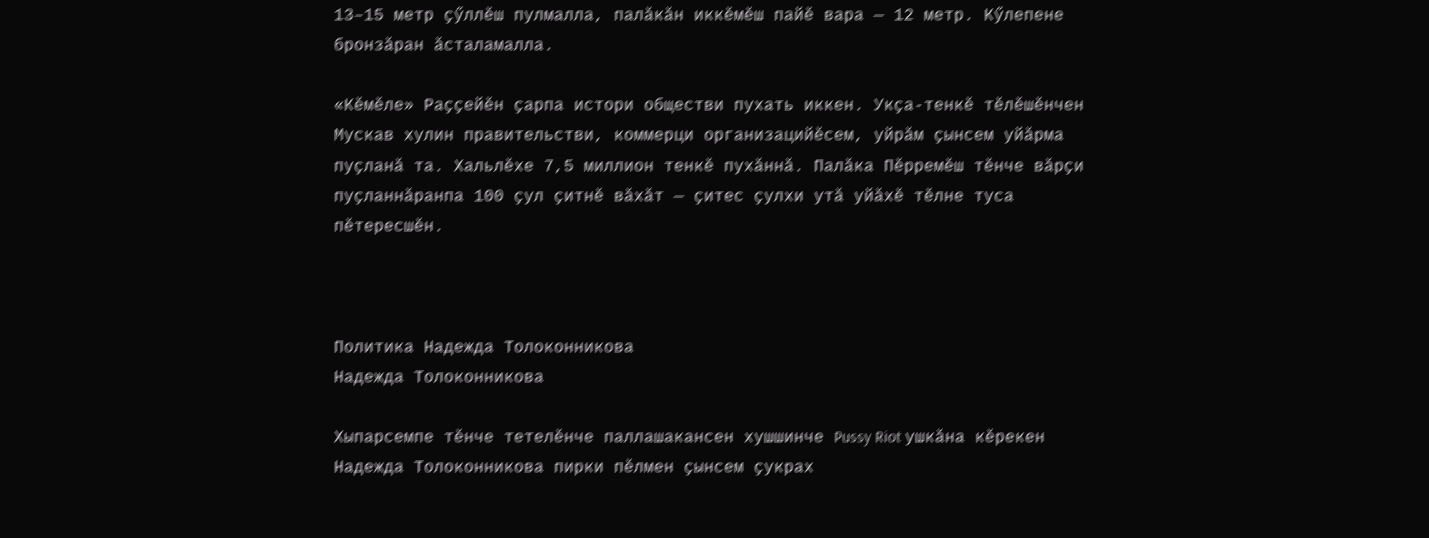13–15 метр ҫӳллӗш пулмалла, палӑкӑн иккӗмӗш пайӗ вара — 12 метр. Кӳлепене бронзӑран ӑсталамалла.

«Кӗмӗле» Раҫҫейӗн ҫарпа истори обществи пухать иккен. Укҫа-тенкӗ тӗлӗшӗнчен Мускав хулин правительстви, коммерци организацийӗсем, уйрӑм ҫынсем уйӑрма пуҫланӑ та. Хальлӗхе 7,5 миллион тенкӗ пухӑннӑ. Палӑка Пӗрремӗш тӗнче вӑрҫи пуҫланнӑранпа 100 ҫул ҫитнӗ вӑхӑт — ҫитес ҫулхи утӑ уйӑхӗ тӗлне туса пӗтересшӗн.



Политика Надежда Толоконникова
Надежда Толоконникова

Хыпарсемпе тӗнче тетелӗнче паллашакансен хушшинче Pussy Riot ушкӑна кӗрекен Надежда Толоконникова пирки пӗлмен ҫынсем ҫукрах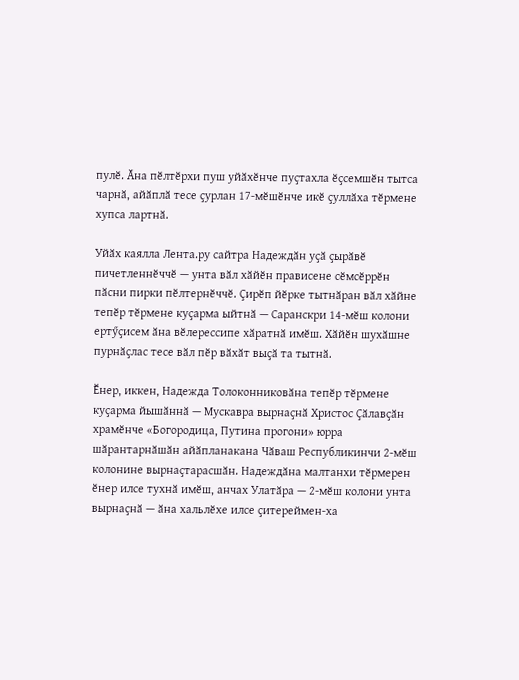пулӗ. Ӑна пӗлтӗрхи пуш уйӑхӗнче пуҫтахла ӗҫсемшӗн тытса чарнӑ, айӑплӑ тесе ҫурлан 17-мӗшӗнче икӗ ҫуллӑха тӗрмене хупса лартнӑ.

Уйӑх каялла Лента.ру сайтра Надеждӑн уҫӑ ҫырӑвӗ пичетленнӗччӗ — унта вӑл хӑйӗн прависене сӗмсӗррӗн пӑсни пирки пӗлтернӗччӗ. Ҫирӗп йӗрке тытнӑран вӑл хӑйне тепӗр тӗрмене куҫарма ыйтнӑ — Саранскри 14-мӗш колони ертӳҫисем ӑна вӗлерессипе хӑратнӑ имӗш. Хӑйӗн шухӑшне пурнӑҫлас тесе вӑл пӗр вӑхӑт выҫӑ та тытнӑ.

Ӗнер, иккен, Надежда Толоконниковӑна тепӗр тӗрмене куҫарма йышӑннӑ — Мускавра вырнаҫнӑ Христос Ҫӑлавҫӑн храмӗнче «Богородица, Путина прогони» юрра шӑрантарнӑшӑн айӑпланакана Чӑваш Республикинчи 2-мӗш колонине вырнаҫтарасшӑн. Надеждӑна малтанхи тӗрмерен ӗнер илсе тухнӑ имӗш, анчах Улатӑра — 2-мӗш колони унта вырнаҫнӑ — ӑна хальлӗхе илсе ҫитереймен-ха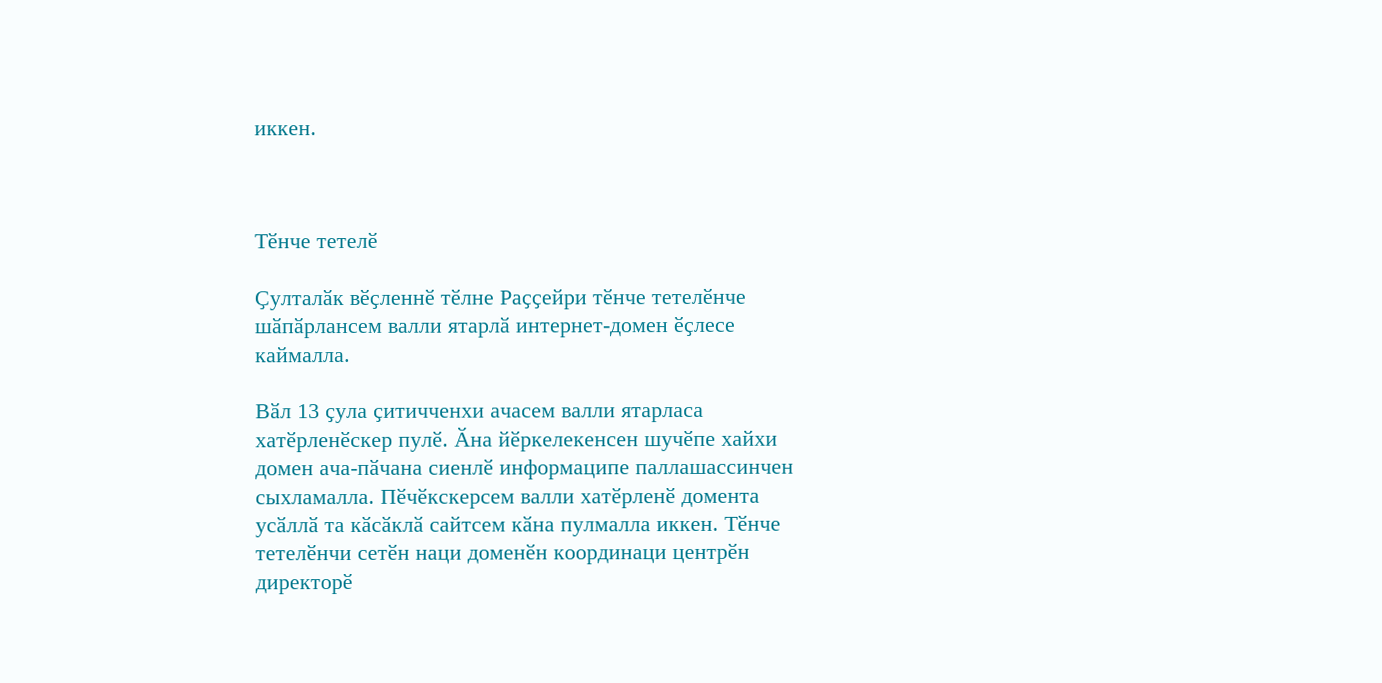иккен.



Тӗнче тетелӗ

Ҫулталӑк вӗҫленнӗ тӗлне Раҫҫейри тӗнче тетелӗнче шӑпӑрлансем валли ятарлӑ интернет-домен ӗҫлесе каймалла.

Вӑл 13 ҫула ҫитичченхи ачасем валли ятарласа хатӗрленӗскер пулӗ. Ӑна йӗркелекенсен шучӗпе хайхи домен ача-пӑчана сиенлӗ информаципе паллашассинчен сыхламалла. Пӗчӗкскерсем валли хатӗрленӗ домента усӑллӑ та кӑсӑклӑ сайтсем кӑна пулмалла иккен. Тӗнче тетелӗнчи сетӗн наци доменӗн координаци центрӗн директорӗ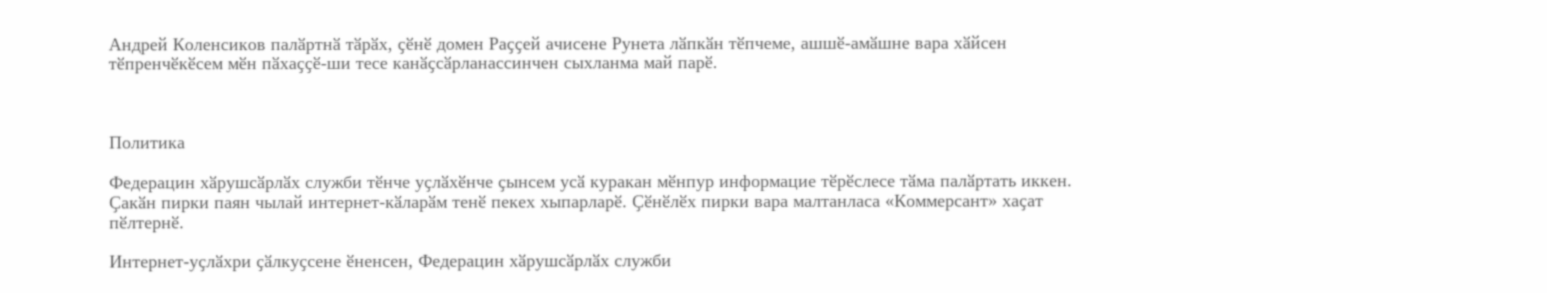Андрей Коленсиков палӑртнӑ тӑрӑх, ҫӗнӗ домен Раҫҫей ачисене Рунета лӑпкӑн тӗпчеме, ашшӗ-амӑшне вара хӑйсен тӗпренчӗкӗсем мӗн пӑхаҫҫӗ-ши тесе канӑҫсӑрланассинчен сыхланма май парӗ.



Политика

Федерацин хӑрушсӑрлӑх служби тӗнче уҫлӑхӗнче ҫынсем усӑ куракан мӗнпур информацие тӗрӗслесе тӑма палӑртать иккен. Ҫакӑн пирки паян чылай интернет-кӑларӑм тенӗ пекех хыпарларӗ. Ҫӗнӗлӗх пирки вара малтанласа «Коммерсант» хаҫат пӗлтернӗ.

Интернет-уҫлӑхри ҫӑлкуҫсене ӗненсен, Федерацин хӑрушсӑрлӑх служби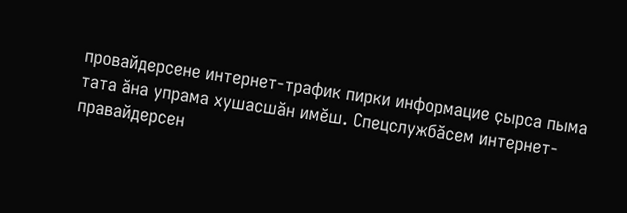провайдерсене интернет-трафик пирки информацие ҫырса пыма тата ӑна упрама хушасшӑн имӗш. Спецслужбӑсем интернет-правайдерсен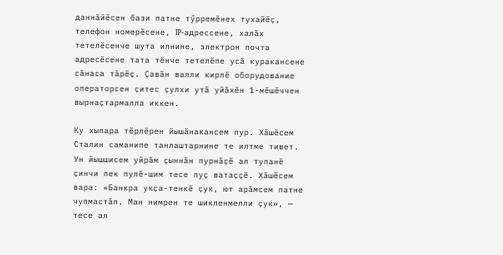даннӑйӗсен бази патне тӳрремӗнех тухайӗҫ, телефон номерӗсене, IP-адрессене, халӑх тетелӗсенче шута илнине, электрон почта адресӗсене тата тӗнче тетелӗпе усӑ куракансене сӑнаса тӑрӗҫ. Ҫавӑн валли кирлӗ оборудование операторсен ҫитес ҫулхи утӑ уйӑхӗн 1-мӗшӗччен вырнаҫтармалла иккен.

Ку хыпара тӗрлӗрен йышӑнакансем пур. Хӑшӗсем Сталин саманипе танлаштарнине те илтме тивет. Ун йышшисем уйрӑм ҫыннӑн пурнӑҫӗ ал тупанӗ ҫинчи пек пулӗ-шим тесе пуҫ ватаҫҫӗ. Хӑшӗсем вара: «Банкра укҫа-тенкӗ ҫук, ют арӑмсем патне чупмастӑп. Ман нимрен те шикленмелли ҫук», — тесе ал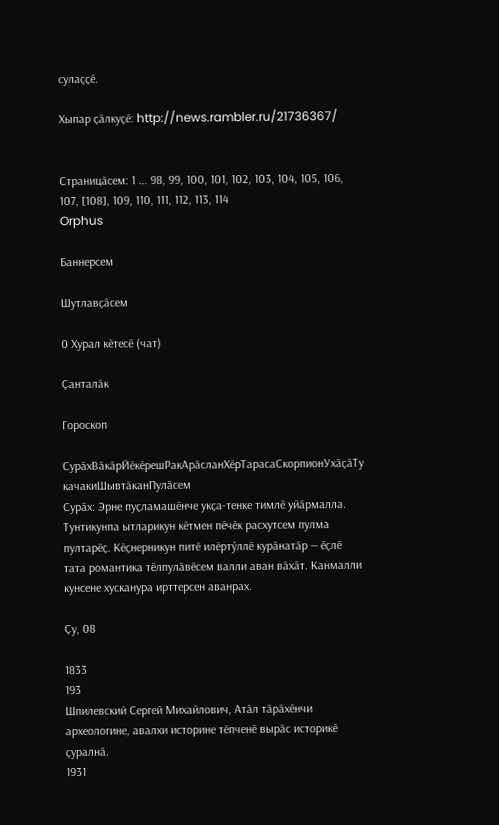сулаҫҫӗ.

Хыпар ҫӑлкуҫӗ: http://news.rambler.ru/21736367/


Страницӑсем: 1 ... 98, 99, 100, 101, 102, 103, 104, 105, 106, 107, [108], 109, 110, 111, 112, 113, 114
Orphus

Баннерсем

Шутлавҫӑсем

0 Хурал кӗтесӗ (чат)

Ҫанталӑк

Гороскоп

СурӑхВӑкӑрЙӗкӗрешРакАрӑсланХӗрТарасаСкорпионУхӑҫӑТу качакиШывтӑканПулӑсем
Сурӑх: Эрне пуҫламашӗнче укҫа-тенке тимлӗ уйӑрмалла. Тунтикунпа ытларикун кӗтмен пӗчӗк расхутсем пулма пултарӗҫ. Кӗҫнерникун питӗ илӗртӳллӗ курӑнатӑр — ӗҫлӗ тата романтика тӗлпулӑвӗсем валли аван вӑхӑт. Канмалли кунсене хусканура ирттерсен аванрах.

Ҫу, 08

1833
193
Шпилевский Сергей Михайлович, Атӑл тӑрӑхӗнчи археологине, авалхи историне тӗпченӗ вырӑс историкӗ ҫуралнӑ.
1931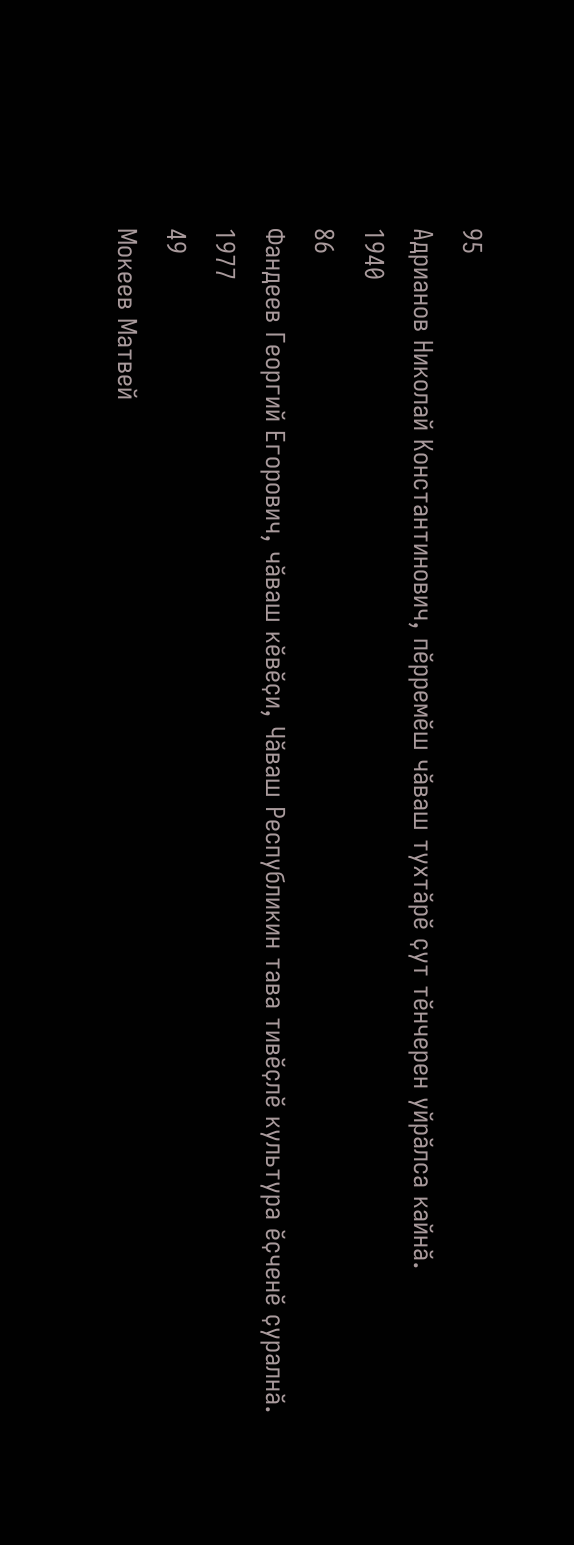95
Адрианов Николай Константинович, пӗрремӗш чӑваш тухтӑрӗ ҫут тӗнчерен уйрӑлса кайнӑ.
1940
86
Фандеев Георгий Егорович, чӑваш кӗвӗҫи, Чӑваш Республикин тава тивӗҫлӗ культура ӗҫченӗ ҫуралнӑ.
1977
49
Мокеев Матвей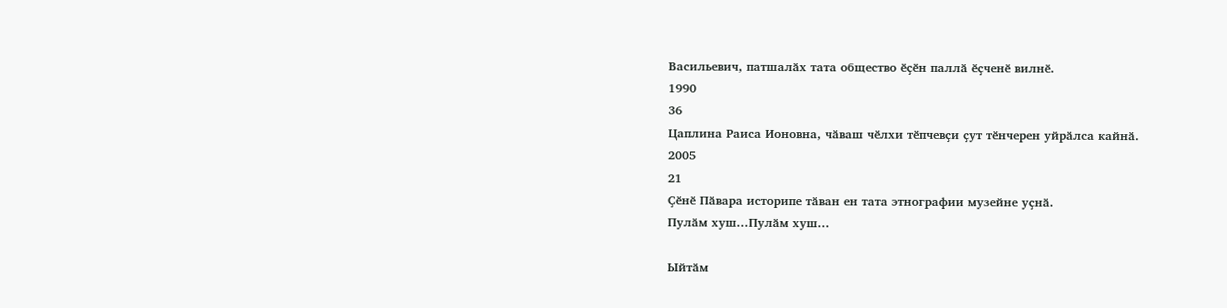Васильевич, патшалӑх тата общество ӗҫӗн паллӑ ӗҫченӗ вилнӗ.
1990
36
Цаплина Раиса Ионовна, чӑваш чӗлхи тӗпчевҫи ҫут тӗнчерен уйрӑлса кайнӑ.
2005
21
Ҫӗнӗ Пӑвара историпе тӑван ен тата этнографии музейне уҫнӑ.
Пулӑм хуш...Пулӑм хуш...

Ыйтӑм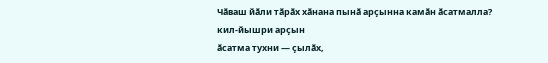Чӑваш йӑли тӑрӑх хӑнана пынӑ арҫынна камӑн ӑсатмалла?
кил-йышри арҫын
ӑсатма тухни — ҫылӑх,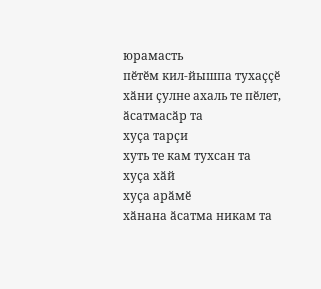юрамасть
пӗтӗм кил-йышпа тухаҫҫӗ
хӑни ҫулне ахаль те пӗлет, ӑсатмасӑр та
хуҫа тарҫи
хуть те кам тухсан та
хуҫа хӑй
хуҫа арӑмӗ
хӑнана ӑсатма никам та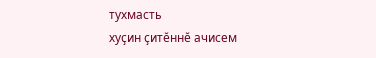тухмасть
хуҫин ҫитӗннӗ ачисем